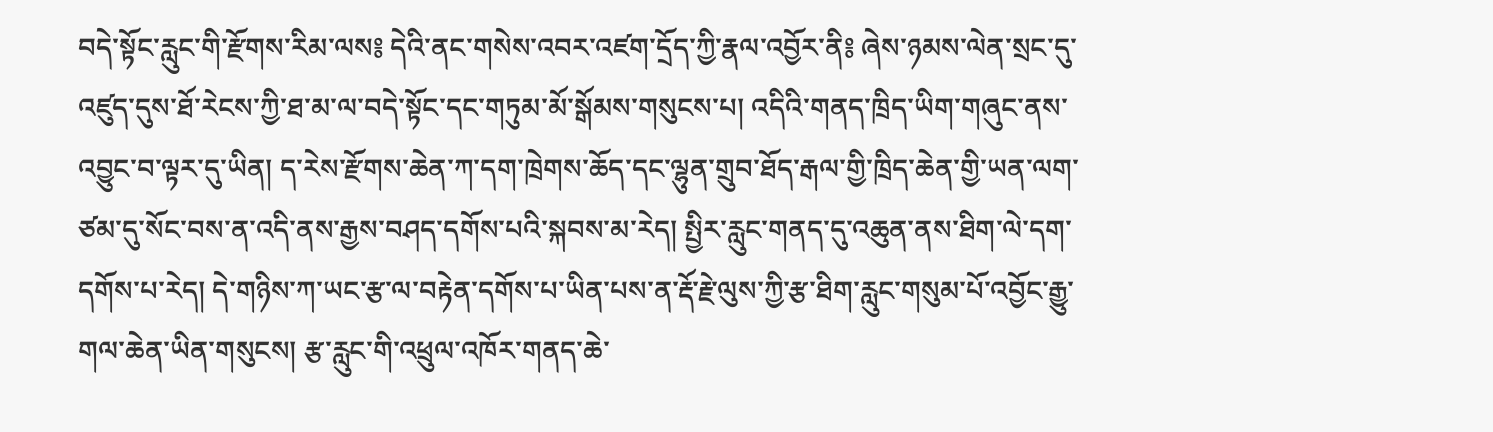བདེ་སྟོང་རླུང་གི་རྫོགས་རིམ་ལས༔ དེའི་ནང་གསེས་འབར་འཛག་དྲོད་ཀྱི་རྣལ་འབྱོར་ནི༔ ཞེས་ཉམས་ལེན་སྲང་དུ་འཛུད་དུས་ཐོ་རེངས་ཀྱི་ཐ་མ་ལ་བདེ་སྟོང་དང་གཏུམ་མོ་སྒོམས་གསུངས་པ། འདིའི་གནད་ཁྲིད་ཡིག་གཞུང་ནས་འབྱུང་བ་ལྟར་དུ་ཡིན། ད་རེས་རྫོགས་ཆེན་ཀ་དག་ཁྲེགས་ཆོད་དང་ལྷུན་གྲུབ་ཐོད་རྒལ་གྱི་ཁྲིད་ཆེན་གྱི་ཡན་ལག་ཙམ་དུ་སོང་བས་ན་འདི་ནས་རྒྱས་བཤད་དགོས་པའི་སྐབས་མ་རེད། སྤྱིར་རླུང་གནད་དུ་འཆུན་ནས་ཐིག་ལེ་དག་དགོས་པ་རེད། དེ་གཉིས་ཀ་ཡང་རྩ་ལ་བརྟེན་དགོས་པ་ཡིན་པས་ན་རྡོ་རྗེ་ལུས་ཀྱི་རྩ་ཐིག་རླུང་གསུམ་པོ་འབྱོང་རྒྱུ་གལ་ཆེན་ཡིན་གསུངས། རྩ་རླུང་གི་འཕྲུལ་འཁོར་གནད་ཆེ་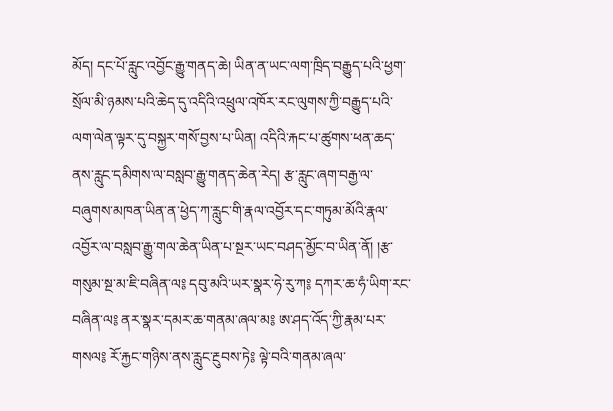མོད། དང་པོ་རླུང་འབྱོང་རྒྱུ་གནད་ཆེ། ཡིན་ན་ཡང་ལག་ཁྲིད་བརྒྱུད་པའི་ཕྱག་སྲོལ་མི་ཉམས་པའི་ཆེད་དུ་འདིའི་འཕྲུལ་འཁོར་རང་ལུགས་ཀྱི་བརྒྱུད་པའི་ལག་ལེན་ལྟར་དུ་བསྐྱར་གསོ་བྱས་པ་ཡིན། འདིའི་རྐང་པ་ཚུགས་ཕན་ཆད་ནས་རླུང་དམིགས་ལ་བསླབ་རྒྱུ་གནད་ཆེན་རེད། རྩ་རླུང་ཞག་བརྒྱ་ལ་བཞུགས་མཁན་ཡིན་ན་ཕྱེད་ཀ་རླུང་གི་རྣལ་འབྱོར་དང་གཏུམ་མོའི་རྣལ་འབྱོར་ལ་བསླབ་རྒྱུ་གལ་ཆེན་ཡིན་པ་སྔར་ཡང་བཤད་མྱོང་བ་ཡིན་ནོ། །རྩ་གསུམ་སྔ་མ་ཇི་བཞིན་ལ༔ དབུ་མའི་ཡར་སྣར་ཧེ་རུ་ཀ༔ དཀར་ཆ་ཧཾ་ཡིག་རང་བཞིན་ལ༔ ནར་སྣར་དམར་ཆ་གནམ་ཞལ་མ༔ ཨ་ཤད་འོད་ཀྱི་རྣམ་པར་གསལ༔ རོ་རྐྱང་གཉིས་ནས་རླུང་རྔུབས་ཏེ༔ ལྟེ་བའི་གནམ་ཞལ་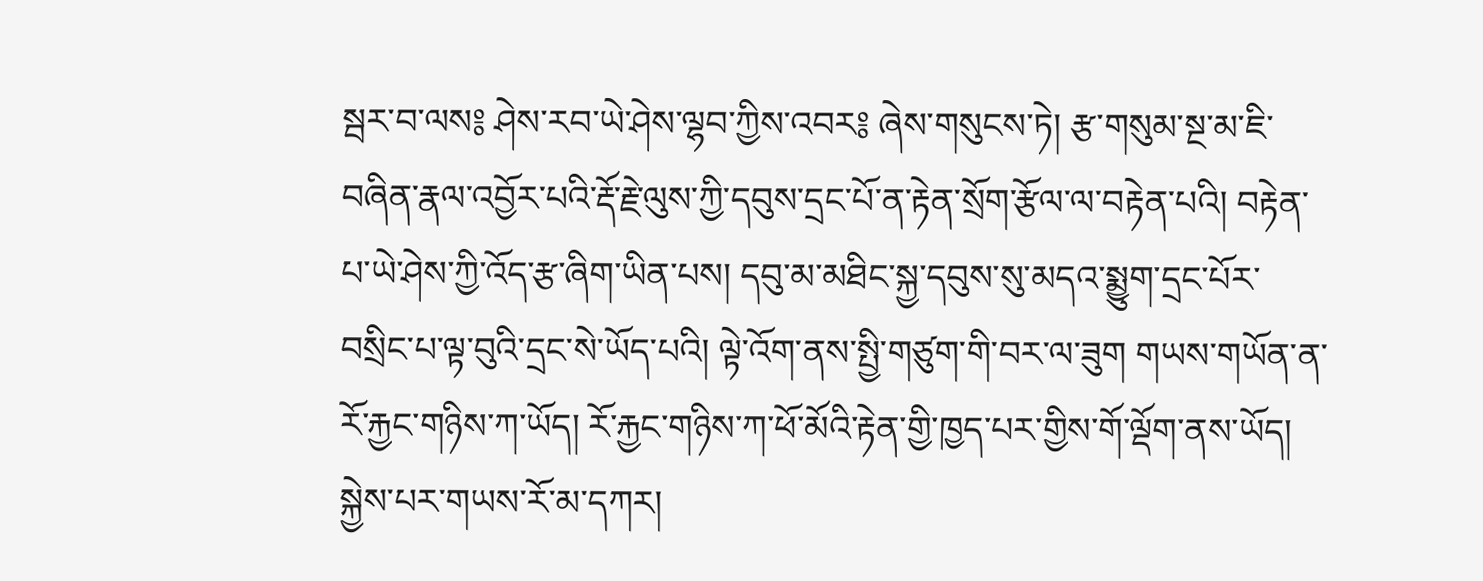སྦར་བ་ལས༔ ཤེས་རབ་ཡེ་ཤེས་ལྷབ་ཀྱིས་འབར༔ ཞེས་གསུངས་ཏེ། རྩ་གསུམ་སྔ་མ་ཇི་བཞིན་རྣལ་འབྱོར་པའི་རྡོ་རྗེ་ལུས་ཀྱི་དབུས་དྲང་པོ་ན་རྟེན་སྲོག་རྩོལ་ལ་བརྟེན་པའི། བརྟེན་པ་ཡེ་ཤེས་ཀྱི་འོད་རྩ་ཞིག་ཡིན་པས། དབུ་མ་མཐིང་སྐྱ་དབུས་སུ་མདའ་སྨྱུག་དྲང་པོར་བསྲིང་པ་ལྟ་བུའི་དྲང་སེ་ཡོད་པའི། ལྟེ་འོག་ནས་སྤྱི་གཙུག་གི་བར་ལ་ཟུག གཡས་གཡོན་ན་རོ་རྐྱང་གཉིས་ཀ་ཡོད། རོ་རྐྱང་གཉིས་ཀ་ཕོ་མོའི་རྟེན་གྱི་ཁྱད་པར་གྱིས་གོ་ལྡོག་ནས་ཡོད། སྐྱེས་པར་གཡས་རོ་མ་དཀར།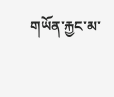གཡོན་རྐྱང་མ་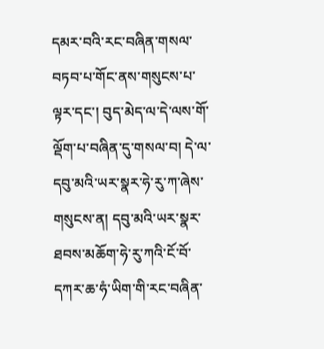དམར་བའི་རང་བཞིན་གསལ་བཏབ་པ་གོང་ནས་གསུངས་པ་ལྟར་དང་། བུད་མེད་ལ་དེ་ལས་གོ་ལྡོག་པ་བཞིན་དུ་གསལ་བ། དེ་ལ་དབུ་མའི་ཡར་སྣར་ཧེ་རུ་ཀ་ཞེས་གསུངས་ན། དབུ་མའི་ཡར་སྣར་ཐབས་མཆོག་ཧེ་རུ་ཀའི་ངོ་བོ་དཀར་ཆ་ཧཾ་ཡིག་གི་རང་བཞིན་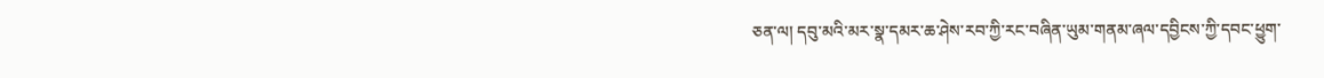ཅན་ལ། དབུ་མའི་མར་སྣ་དམར་ཆ་ཤེས་རབ་ཀྱི་རང་བཞིན་ཡུམ་གནམ་ཞལ་དབྱིངས་ཀྱི་དབང་ཕྱུག་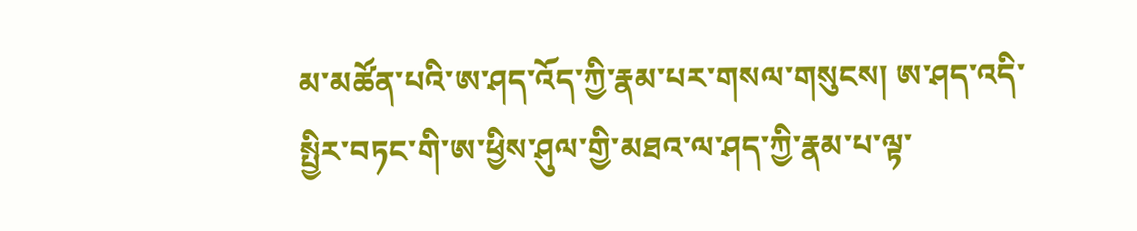མ་མཚོན་པའི་ཨ་ཤད་འོད་ཀྱི་རྣམ་པར་གསལ་གསུངས། ཨ་ཤད་འདི་སྤྱིར་བཏང་གི་ཨ་ཕྱིས་ཤུལ་གྱི་མཐའ་ལ་ཤད་ཀྱི་རྣམ་པ་ལྟ་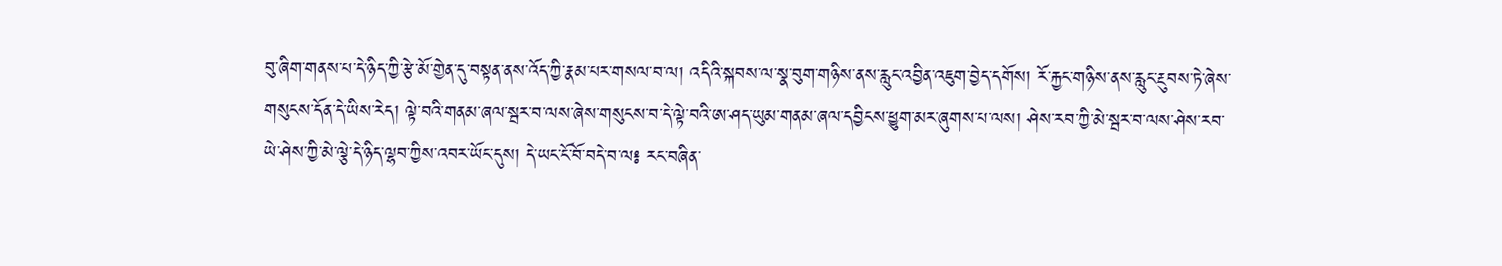བུ་ཞིག་གནས་པ་དེ་ཉིད་ཀྱི་རྩེ་མོ་གྱེན་དུ་བསྟན་ནས་འོད་ཀྱི་རྣམ་པར་གསལ་བ་ལ། འདིའི་སྐབས་ལ་སྣ་བུག་གཉིས་ནས་རླུང་འབྱིན་འཇུག་བྱེད་དགོས། རོ་རྐྱང་གཉིས་ནས་རླུང་རྔུབས་ཏེ་ཞེས་གསུངས་དོན་དེ་ཡིས་རེད། ལྟེ་བའི་གནམ་ཞལ་སྦར་བ་ལས་ཞེས་གསུངས་བ་དེ་ལྟེ་བའི་ཨ་ཤད་ཡུམ་གནམ་ཞལ་དབྱིངས་ཕྱུག་མར་ཞུགས་པ་ལས། ཤེས་རབ་ཀྱི་མེ་སྦར་བ་ལས་ཤེས་རབ་ཡེ་ཤེས་ཀྱི་མེ་ལྕེ་དེ་ཉིད་ལྷབ་ཀྱིས་འབར་ཡོང་དུས། དེ་ཡང་ངོ་བོ་བདེ་བ་ལ༔ རང་བཞིན་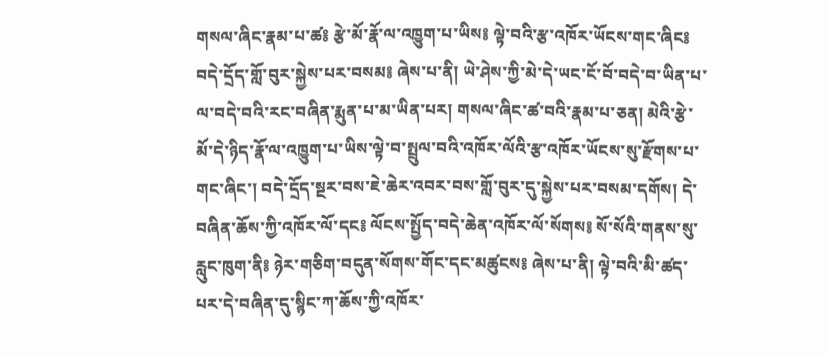གསལ་ཞིང་རྣམ་པ་ཚ༔ རྩེ་མོ་རྣོ་ལ་འཁྱུག་པ་ཡིས༔ ལྟེ་བའི་རྩ་འཁོར་ཡོངས་གང་ཞིང༔ བདེ་དྲོད་གློ་བུར་སྐྱེས་པར་བསམ༔ ཞེས་པ་ནི། ཡེ་ཤེས་ཀྱི་མེ་དེ་ཡང་ངོ་བོ་བདེ་བ་ཡིན་པ་ལ་བདེ་བའི་རང་བཞིན་རྨུན་པ་མ་ཡིན་པར། གསལ་ཞིང་ཚ་བའི་རྣམ་པ་ཅན། མེའི་རྩེ་མོ་དེ་ཉིད་རྣོ་ལ་འཁྱུག་པ་ཡིས་ལྟེ་བ་སྤྲུལ་བའི་འཁོར་ལོའི་རྩ་འཁོར་ཡོངས་སུ་རྫོགས་པ་གང་ཞིང་། བདེ་དྲོད་སྔར་བས་ཇེ་ཆེར་འབར་བས་གློ་བུར་དུ་སྐྱེས་པར་བསམ་དགོས། དེ་བཞིན་ཆོས་ཀྱི་འཁོར་ལོ་དང༔ ལོངས་སྤྱོད་བདེ་ཆེན་འཁོར་ལོ་སོགས༔ སོ་སོའི་གནས་སུ་རླུང་ཁུག་ནི༔ ཉེར་གཅིག་བདུན་སོགས་གོང་དང་མཚུངས༔ ཞེས་པ་ནི། ལྟེ་བའི་མི་ཚད་པར་དེ་བཞིན་དུ་སྙིང་ཀ་ཆོས་ཀྱི་འཁོར་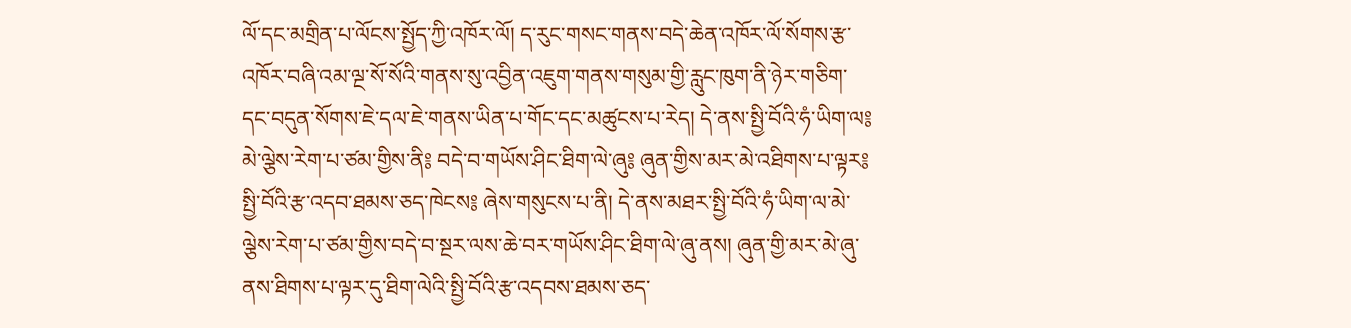ལོ་དང་མགྲིན་པ་ལོངས་སྤྱོད་ཀྱི་འཁོར་ལོ། ད་རུང་གསང་གནས་བདེ་ཆེན་འཁོར་ལོ་སོགས་རྩ་འཁོར་བཞི་འམ་ལྔ་སོ་སོའི་གནས་སུ་འབྱིན་འཇུག་གནས་གསུམ་གྱི་རླུང་ཁུག་ནི་ཉེར་གཅིག་དང་བདུན་སོགས་ཇེ་དལ་ཇེ་གནས་ཡིན་པ་གོང་དང་མཚུངས་པ་རེད། དེ་ནས་སྤྱི་བོའི་ཧཾ་ཡིག་ལ༔ མེ་ལྕེས་རེག་པ་ཙམ་གྱིས་ནི༔ བདེ་བ་གཡོས་ཤིང་ཐིག་ལེ་ཞུ༔ ཞུན་གྱིས་མར་མེ་འཐིགས་པ་ལྟར༔ སྤྱི་བོའི་རྩ་འདབ་ཐམས་ཅད་ཁེངས༔ ཞེས་གསུངས་པ་ནི། དེ་ནས་མཐར་སྤྱི་བོའི་ཧཾ་ཡིག་ལ་མེ་ལྕེས་རེག་པ་ཙམ་གྱིས་བདེ་བ་སྔར་ལས་ཆེ་བར་གཡོས་ཤིང་ཐིག་ལེ་ཞུ་ནས། ཞུན་གྱི་མར་མེ་ཞུ་ནས་ཐིགས་པ་ལྟར་དུ་ཐིག་ལེའི་སྤྱི་བོའི་རྩ་འདབས་ཐམས་ཅད་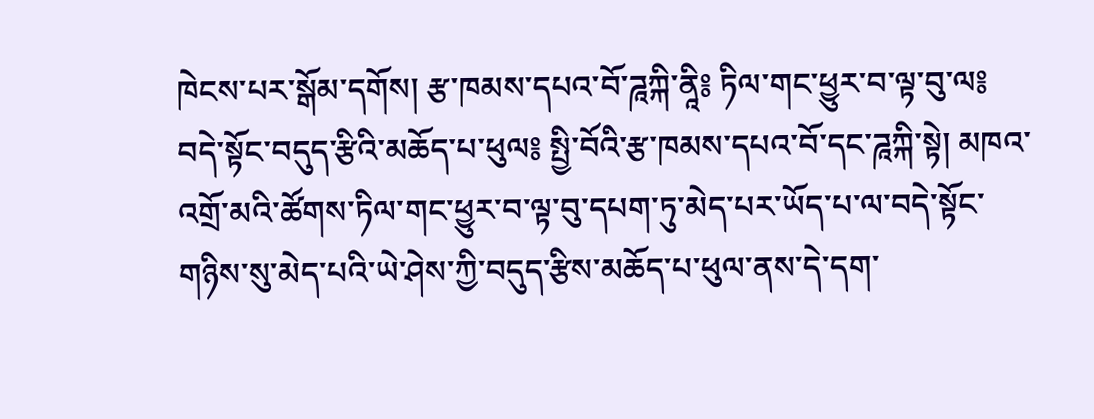ཁེངས་པར་སྒོམ་དགོས། རྩ་ཁམས་དཔའ་བོ་ཌཱཀྐི་ནཱི༔ ཏིལ་གང་ཕྱུར་བ་ལྟ་བུ་ལ༔ བདེ་སྟོང་བདུད་རྩིའི་མཆོད་པ་ཕུལ༔ སྤྱི་བོའི་རྩ་ཁམས་དཔའ་བོ་དང་ཌཱཀྐི་སྟེ། མཁའ་འགྲོ་མའི་ཚོགས་ཏིལ་གང་ཕྱུར་བ་ལྟ་བུ་དཔག་ཏུ་མེད་པར་ཡོད་པ་ལ་བདེ་སྟོང་གཉིས་སུ་མེད་པའི་ཡེ་ཤེས་ཀྱི་བདུད་རྩིས་མཆོད་པ་ཕུལ་ནས་དེ་དག་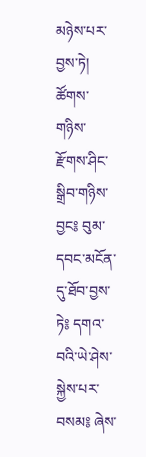མཉེས་པར་བྱས་ཏེ། ཚོགས་གཉིས་རྫོགས་ཤིང་སྒྲིབ་གཉིས་བྱང༔ བུམ་དབང་མངོན་དུ་ཐོབ་བྱས་ཏེ༔ དགའ་བའི་ཡེ་ཤེས་སྐྱེས་པར་བསམ༔ ཞེས་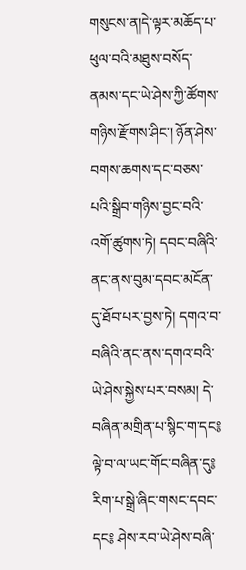གསུངས་ན།དེ་ལྟར་མཆོད་པ་ཕུལ་བའི་མཐུས་བསོད་ནམས་དང་ཡེ་ཤེས་ཀྱི་ཚོགས་གཉིས་རྫོགས་ཤིང་། ཉོན་ཤེས་བགས་ཆགས་དང་བཅས་པའི་སྒྲིབ་གཉིས་བྱང་བའི་འགོ་ཚུགས་ཏེ། དབང་བཞིའི་ནང་ནས་བུམ་དབང་མངོན་དུ་ཐོབ་པར་བྱས་ཏེ། དགའ་བ་བཞིའི་ནང་ནས་དགའ་བའི་ཡེ་ཤེས་སྐྱེས་པར་བསམ། དེ་བཞིན་མགྲིན་པ་སྙིང་ག་དང༔ ལྟེ་བ་ལ་ཡང་གོང་བཞིན་དུ༔ རིག་པ་སྒྲེ་ཞིང་གསང་དབང་དང༔ ཤེས་རབ་ཡེ་ཤེས་བཞི་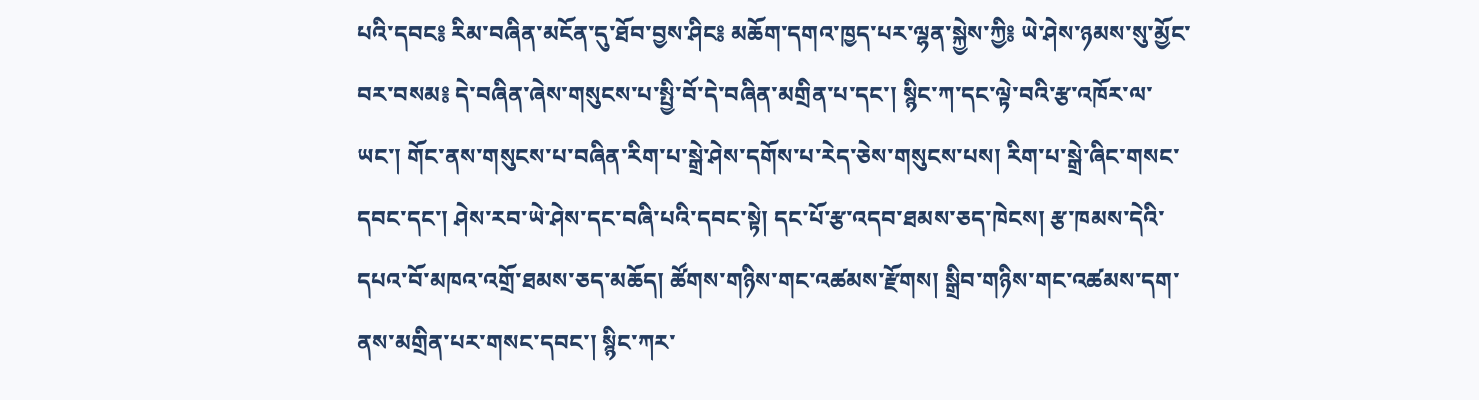པའི་དབང༔ རིམ་བཞིན་མངོན་དུ་ཐོབ་བྱས་ཤིང༔ མཆོག་དགའ་ཁྱད་པར་ལྷན་སྐྱེས་ཀྱི༔ ཡེ་ཤེས་ཉམས་སུ་མྱོང་བར་བསམ༔ དེ་བཞིན་ཞེས་གསུངས་པ་སྤྱི་བོ་དེ་བཞིན་མགྲིན་པ་དང་། སྙིང་ཀ་དང་ལྟེ་བའི་རྩ་འཁོར་ལ་ཡང་། གོང་ནས་གསུངས་པ་བཞིན་རིག་པ་སྒྲེ་ཤེས་དགོས་པ་རེད་ཅེས་གསུངས་པས། རིག་པ་སྒྲེ་ཞིང་གསང་དབང་དང་། ཤེས་རབ་ཡེ་ཤེས་དང་བཞི་པའི་དབང་སྟེ། དང་པོ་རྩ་འདབ་ཐམས་ཅད་ཁེངས། རྩ་ཁམས་དེའི་དཔའ་བོ་མཁའ་འགྲོ་ཐམས་ཅད་མཆོད། ཚོགས་གཉིས་གང་འཚམས་རྫོགས། སྒྲིབ་གཉིས་གང་འཚམས་དག་ནས་མགྲིན་པར་གསང་དབང་། སྙིང་ཀར་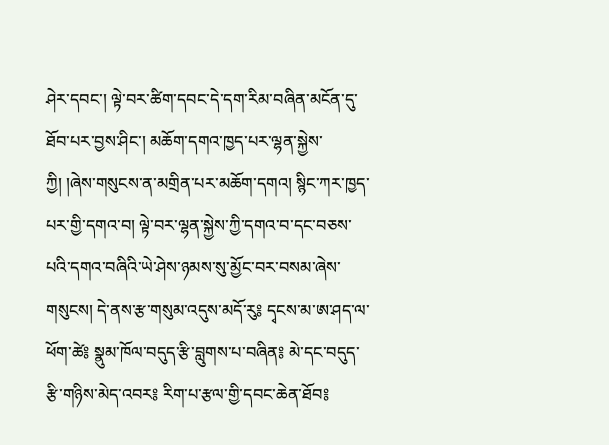ཤེར་དབང་། ལྟེ་བར་ཚིག་དབང་དེ་དག་རིམ་བཞིན་མངོན་དུ་ཐོབ་པར་བྱས་ཤིང་། མཆོག་དགའ་ཁྱད་པར་ལྷན་སྐྱེས་ཀྱི། །ཞེས་གསུངས་ན་མགྲིན་པར་མཆོག་དགའ། སྙིང་ཀར་ཁྱད་པར་གྱི་དགའ་བ། ལྟེ་བར་ལྷན་སྐྱེས་ཀྱི་དགའ་བ་དང་བཅས་པའི་དགའ་བཞིའི་ཡེ་ཤེས་ཉམས་སུ་མྱོང་བར་བསམ་ཞེས་གསུངས། དེ་ནས་རྩ་གསུམ་འདུས་མདོ་རུ༔ དྭངས་མ་ཨ་ཤད་ལ་ཕོག་ཚེ༔ སྣུམ་ཁོལ་བདུད་རྩི་བླུགས་པ་བཞིན༔ མེ་དང་བདུད་རྩི་གཉིས་མེད་འབར༔ རིག་པ་རྩལ་གྱི་དབང་ཆེན་ཐོབ༔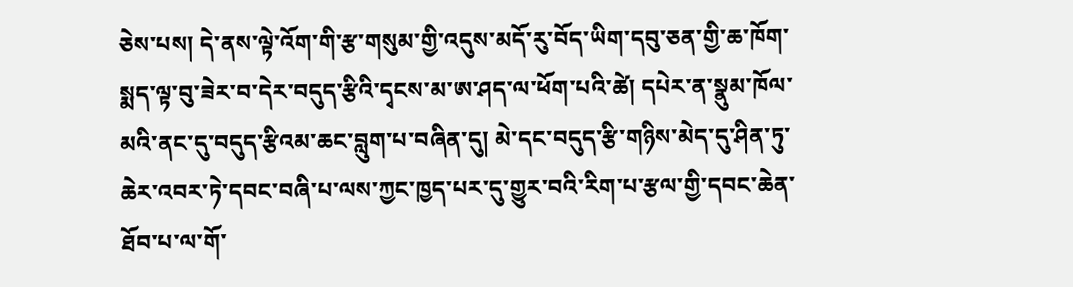ཅེས་པས། དེ་ནས་ལྟེ་འོག་གི་རྩ་གསུམ་གྱི་འདུས་མདོ་རུ་བོད་ཡིག་དབུ་ཅན་གྱི་ཆ་ཁོག་སྨད་ལྟ་བུ་ཟེར་བ་དེར་བདུད་རྩིའི་དྭངས་མ་ཨ་ཤད་ལ་ཕོག་པའི་ཚེ། དཔེར་ན་སྣུམ་ཁོལ་མའི་ནང་དུ་བདུད་རྩིའམ་ཆང་བླུག་པ་བཞིན་དུ། མེ་དང་བདུད་རྩི་གཉིས་མེད་དུ་ཤིན་ཏུ་ཆེར་འབར་ཏེ་དབང་བཞི་པ་ལས་ཀྱང་ཁྱད་པར་དུ་གྱུར་བའི་རིག་པ་རྩལ་གྱི་དབང་ཆེན་ཐོབ་པ་ལ་གོ་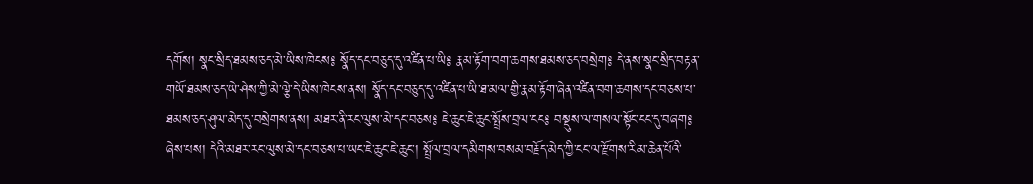དགོས། སྣང་སྲིད་ཐམས་ཅད་མེ་ཡིས་ཁེངས༔ སྣོད་དང་བཅུད་དུ་འཛིན་པ་ཡི༔ རྣམ་རྟོག་བག་ཆགས་ཐམས་ཅད་བསྲེག༔ དེ་ནས་སྣང་སྲིད་བརྟན་གཡོ་ཐམས་ཅད་ཡེ་ཤེས་ཀྱི་མེ་ལྕེ་དེ་ཡིས་ཁེངས་ནས། སྣོད་དང་བཅུད་དུ་འཛིན་པ་ཡི་ཐ་མལ་གྱི་རྣམ་རྟོག་ཞེན་འཛིན་བག་ཆགས་དང་བཅས་པ་ཐམས་ཅད་ཤུལ་མེད་དུ་བསྲེགས་ནས། མཐར་ནི་རང་ལུས་མེ་དང་བཅས༔ ཇེ་ཆུང་ཇེ་ཆུང་སྤྲོས་བྲལ་ངང༔ བསྡུས་ལ་གསལ་སྟོང་ངང་དུ་བཞག༔ ཞེས་པས། དེའི་མཐར་རང་ལུས་མེ་དང་བཅས་པ་ཡང་ཇེ་ཆུང་ཇེ་ཆུང་། སྤྲོལ་བྲལ་དམིགས་བསམ་བརྗོད་མེད་ཀྱི་ངང་ལ་རྫོགས་རིམ་ཆེན་པོའི་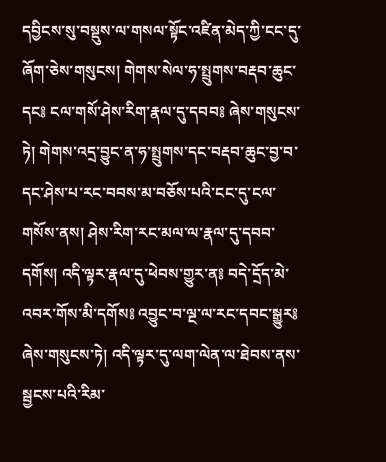དབྱིངས་སུ་བསྡུས་ལ་གསལ་སྟོང་འཛིན་མེད་ཀྱི་ངང་དུ་ཞོག་ཅེས་གསུངས། གེགས་སེལ་ཧ་སྤྲུགས་བརྡབ་ཆུང་དང༔ ངལ་གསོ་ཤེས་རིག་རྣལ་དུ་དབབ༔ ཞེས་གསུངས་ཏེ། གེགས་འདྲ་བྱུང་ན་ཧ་སྤྲུགས་དང་བརྡབ་ཆུང་བྱ་བ་དང་ཤེས་པ་རང་བབས་མ་བཅོས་པའི་ངང་དུ་ངལ་གསོས་ནས། ཤེས་རིག་རང་མལ་ལ་རྣལ་དུ་དབབ་དགོས། འདི་ལྟར་རྣལ་དུ་ཕེབས་གྱུར་ན༔ བདེ་དྲོད་མེ་འབར་གོས་མི་དགོས༔ འབྱུང་བ་ལྔ་ལ་རང་དབང་སྒྱུར༔ ཞེས་གསུངས་ཏེ། འདི་ལྟར་དུ་ལག་ལེན་ལ་ཐེབས་ནས་སྦྱངས་པའི་རིམ་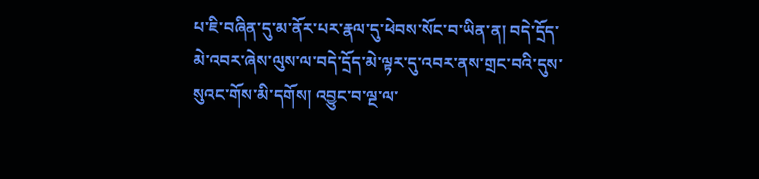པ་ཇི་བཞིན་དུ་མ་ནོར་པར་རྣལ་དུ་ཕེབས་སོང་བ་ཡིན་ན། བདེ་དྲོད་མེ་འབར་ཞེས་ལུས་ལ་བདེ་དྲོད་མེ་ལྟར་དུ་འབར་ནས་གྲང་བའི་དུས་སུའང་གོས་མི་དགོས། འབྱུང་བ་ལྔ་ལ་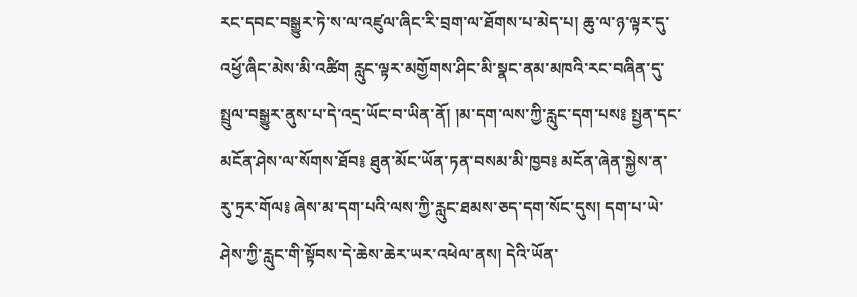རང་དབང་བསྒྱུར་ཏེ་ས་ལ་འཛུལ་ཞིང་རི་བྲག་ལ་ཐོགས་པ་མེད་པ། ཆུ་ལ་ཉ་ལྟར་དུ་འཕྱོ་ཞིང་མེས་མི་འཚིག རླུང་ལྟར་མགྱོགས་ཤིང་མི་སྣང་ནམ་མཁའི་རང་བཞིན་དུ་སྤྲུལ་བསྒྱུར་ནུས་པ་དེ་འདྲ་ཡོང་བ་ཡིན་ནོ། །མ་དག་ལས་ཀྱི་རླུང་དག་པས༔ སྤྱན་དང་མངོན་ཤེས་ལ་སོགས་ཐོབ༔ ཐུན་མོང་ཡོན་ཏན་བསམ་མི་ཁྱབ༔ མངོན་ཞེན་སྐྱེས་ན་རུ་ཏྲར་གོལ༔ ཞེས་མ་དག་པའི་ལས་ཀྱི་རླུང་ཐམས་ཅད་དག་སོང་དུས། དག་པ་ཡེ་ཤེས་ཀྱི་རླུང་གི་སྟོབས་དེ་ཆེས་ཆེར་ཡར་འཕེལ་ནས། དེའི་ཡོན་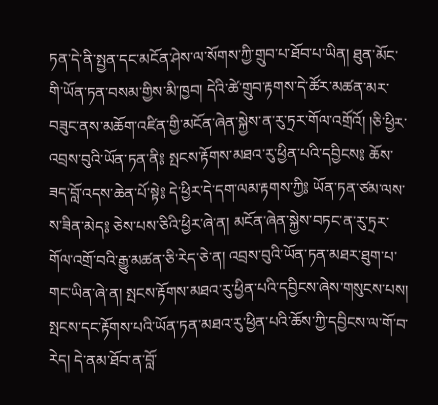ཏན་དེ་ནི་སྤྱན་དང་མངོན་ཤེས་ལ་སོགས་ཀྱི་གྲུབ་པ་ཐོབ་པ་ཡིན། ཐུན་མོང་གི་ཡོན་ཏན་བསམ་གྱིས་མི་ཁྱབ། དེའི་ཚེ་གྲུབ་རྟགས་དེ་ཚོར་མཚན་མར་བཟུང་ནས་མཆོག་འཛིན་གྱི་མངོན་ཞེན་སྐྱེས་ན་རུ་ཏྲར་གོལ་འགྲོའོ། །ཅི་ཕྱིར་འབྲས་བུའི་ཡོན་ཏན་ནི༔ སྤངས་རྟོགས་མཐའ་རུ་ཕྱིན་པའི་དབྱིངས༔ ཆོས་ཟད་བློ་འདས་ཆེན་པོ་སྟེ༔ དེ་ཕྱིར་དེ་དག་ལམ་རྟགས་ཀྱི༔ ཡོན་ཏན་ཙམ་ལས་ས་ཟིན་མེད༔ ཅེས་པས་ཅིའི་ཕྱིར་ཞེ་ན། མངོན་ཞེན་སྐྱེས་བཏང་ན་རུ་ཏྲར་གོལ་འགྲོ་བའི་རྒྱུ་མཚན་ཅི་རེད་ཅེ་ན། འབྲས་བུའི་ཡོན་ཏན་མཐར་ཐུག་པ་གང་ཡིན་ཞེ་ན། སྤངས་རྟོགས་མཐའ་རུ་ཕྱིན་པའི་དབྱིངས་ཞེས་གསུངས་པས། སྤངས་དང་རྟོགས་པའི་ཡོན་ཏན་མཐའ་རུ་ཕྱིན་པའི་ཆོས་ཀྱི་དབྱིངས་ལ་གོ་བ་རེད། དེ་ནམ་ཐོབ་ན་བློ་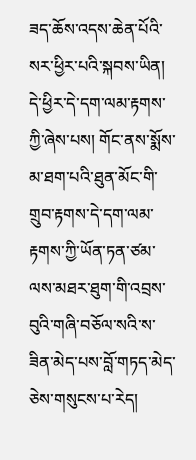ཟད་ཆོས་འདས་ཆེན་པོའི་སར་ཕྱིར་པའི་སྐབས་ཡིན། དེ་ཕྱིར་དེ་དག་ལམ་རྟགས་ཀྱི་ཞེས་པས། གོང་ནས་སྨོས་མ་ཐག་པའི་ཐུན་མོང་གི་གྲུབ་རྟགས་དེ་དག་ལམ་རྟགས་ཀྱི་ཡོན་ཏན་ཙམ་ལས་མཐར་ཐུག་གི་འབྲས་བུའི་གཞི་བཅོལ་སའི་ས་ཟིན་མེད་པས་བློ་གཏད་མེད་ཅེས་གསུངས་པ་རེད།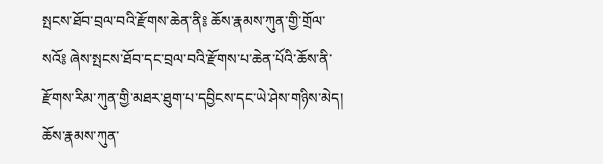སྤངས་ཐོབ་བྲལ་བའི་རྫོགས་ཆེན་ནི༔ ཆོས་རྣམས་ཀུན་གྱི་གྲོལ་སའོ༔ ཞེས་སྤངས་ཐོབ་དང་བྲལ་བའི་རྫོགས་པ་ཆེན་པོའི་ཆོས་ནི་རྫོགས་རིམ་ཀུན་གྱི་མཐར་ཐུག་པ་དབྱིངས་དང་ཡེ་ཤེས་གཉིས་མེད། ཆོས་རྣམས་ཀུན་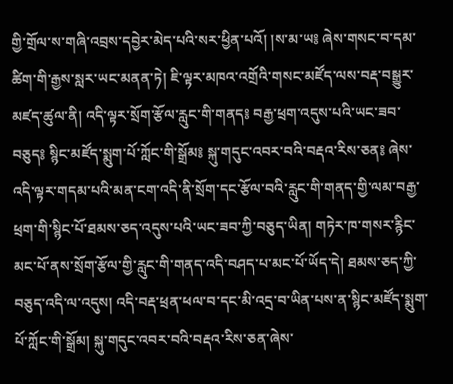གྱི་གྲོལ་ས་གཞི་འབྲས་དབྱེར་མེད་པའི་སར་ཕྱིན་པའོ། །ས་མ་ཡ༔ ཞེས་གསང་བ་དམ་ཚིག་གི་རྒྱས་སླར་ཡང་མནན་ཏེ། ཇི་ལྟར་མཁའ་འགྲོའི་གསང་མཛོད་ལས་བརྡ་བསྒྱུར་མཛད་ཚུལ་ནི། འདི་ལྟར་སྲོག་རྩོལ་རླུང་གི་གནད༔ བརྒྱ་ཕྲག་འདུས་པའི་ཡང་ཟབ་བཅུད༔ སྙིང་མཛོད་སྨུག་པོ་ཀློང་གི་སྒྲོམ༔ སྐུ་གདུང་འབར་བའི་བརྡའ་རིས་ཅན༔ ཞེས་འདི་ལྟར་གདམ་པའི་མན་ངག་འདི་ནི་སྲོག་དང་རྩོལ་བའི་རླུང་གི་གནད་གྱི་ལམ་བརྒྱ་ཕྲག་གི་སྙིང་པོ་ཐམས་ཅད་འདུས་པའི་ཡང་ཟབ་ཀྱི་བཅུད་ཡིན། གཏེར་ཁ་གསར་རྙིང་མང་པོ་ནས་སྲོག་རྩོལ་གྱི་རླུང་གི་གནད་འདི་བཤད་པ་མང་པོ་ཡོད་དེ། ཐམས་ཅད་ཀྱི་བཅུད་འདི་ལ་འདུས། འདི་བརྡ་ཕྲན་ཕལ་བ་དང་མི་འདྲ་བ་ཡིན་པས་ན་སྙིང་མཛོད་སྨུག་པོ་ཀློང་གི་སྒྲོམ། སྐུ་གདུང་འབར་བའི་བརྡའ་རིས་ཅན་ཞེས་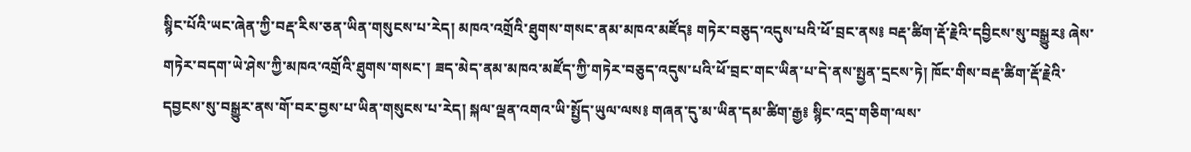སྙིང་པོའི་ཡང་ཞེན་ཀྱི་བརྡ་རིས་ཅན་ཡིན་གསུངས་པ་རེད། མཁའ་འགྲོའི་ཐུགས་གསང་ནམ་མཁའ་མཛོད༔ གཏེར་བཅུད་འདུས་པའི་ཕོ་བྲང་ནས༔ བརྡ་ཚིག་རྡོ་རྗེའི་དབྱིངས་སུ་བསྒྱུར༔ ཞེས་གཏེར་བདག་ཡེ་ཤེས་ཀྱི་མཁའ་འགྲོའི་ཐུགས་གསང་། ཟད་མེད་ནམ་མཁའ་མཛོད་ཀྱི་གཏེར་བཅུད་འདུས་པའི་ཕོ་བྲང་གང་ཡིན་པ་དེ་ནས་སྤྱན་དྲངས་ཏེ། ཁོང་གིས་བརྡ་ཚིག་རྡོ་རྗེའི་དབྱངས་སུ་བསྒྱུར་ནས་གོ་བར་བྱས་པ་ཡིན་གསུངས་པ་རེད། སྐལ་ལྡན་འགའ་ཡི་སྤྱོད་ཡུལ་ལས༔ གཞན་དུ་མ་ཡིན་དམ་ཚིག་རྒྱ༔ སྙིང་འདྲ་གཅིག་ལས་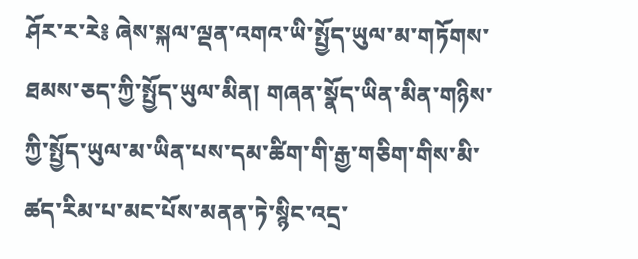ཤོར་ར་རེ༔ ཞེས་སྐལ་ལྡན་འགའ་ཡི་སྤྱོད་ཡུལ་མ་གཏོགས་ཐམས་ཅད་ཀྱི་སྤྱོད་ཡུལ་མིན། གཞན་སྣོད་ཡིན་མིན་གཉིས་ཀྱི་སྤྱོད་ཡུལ་མ་ཡིན་པས་དམ་ཚིག་གི་རྒྱ་གཅིག་གིས་མི་ཚད་རིམ་པ་མང་པོས་མནན་ཏེ་སྙིང་འདྲ་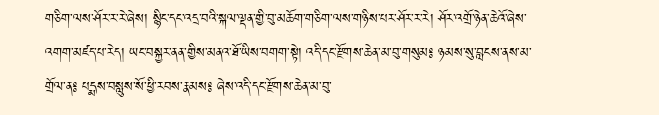གཅིག་ལས་ཤོར་ར་རེ་ཞེས། སྙིང་དང་འདྲ་བའི་སྐལ་ལྡན་གྱི་བུ་མཆོག་གཅིག་ལས་གཉིས་པར་ཤོར་ར་རེ། ཤོར་འགྲོ་ཉེན་ཆེའོ་ཞེས་འགག་མཛད་པ་རེད། ཡང་བསྐྱར་ནན་གྱིས་མནའ་ཐོ་ཡིས་བགག་སྟེ། འདི་དང་རྫོགས་ཆེན་མ་བུ་གསུམ༔ ཉམས་སུ་བླངས་ནས་མ་གྲོལ་ན༔ པདྨས་བསླུས་སོ་ཕྱི་རབས་རྣམས༔ ཞེས་འདི་དང་རྫོགས་ཆེན་མ་བུ་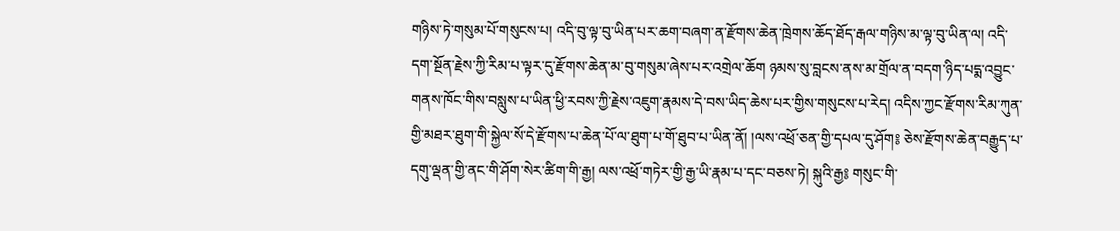གཉིས་ཏེ་གསུམ་པོ་གསུངས་པ། འདི་བུ་ལྟ་བུ་ཡིན་པར་ཆག་བཞག་ན་རྫོགས་ཆེན་ཁྲེགས་ཆོད་ཐོད་རྒལ་གཉིས་མ་ལྟ་བུ་ཡིན་ལ། འདི་དག་སྔོན་རྗེས་ཀྱི་རིམ་པ་ལྟར་དུ་རྫོགས་ཆེན་མ་བུ་གསུམ་ཞེས་པར་འགྲེལ་ཆོག ཉམས་སུ་བླངས་ནས་མ་གྲོལ་ན་བདག་ཉིད་པདྨ་འབྱུང་གནས་ཁོང་གིས་བསླུས་པ་ཡིན་ཕྱི་རབས་ཀྱི་རྗེས་འཇུག་རྣམས་དེ་བས་ཡིད་ཆེས་པར་གྱིས་གསུངས་པ་རེད། འདིས་ཀྱང་རྫོགས་རིམ་ཀུན་གྱི་མཐར་ཐུག་གི་སྐྱེལ་སོ་དེ་རྫོགས་པ་ཆེན་པོ་ལ་ཐུག་པ་གོ་ཐུབ་པ་ཡིན་ནོ། །ལས་འཕྲོ་ཅན་གྱི་དཔལ་དུ་ཤོག༔ ཅེས་རྫོགས་ཆེན་བརྒྱུད་པ་དགུ་ལྡན་གྱི་ནང་གི་ཤོག་སེར་ཚིག་གི་རྒྱ། ལས་འཕྲོ་གཏེར་གྱི་རྒྱ་ཡི་རྣམ་པ་དང་བཅས་ཏེ། སྐུའི་རྒྱ༔ གསུང་གི་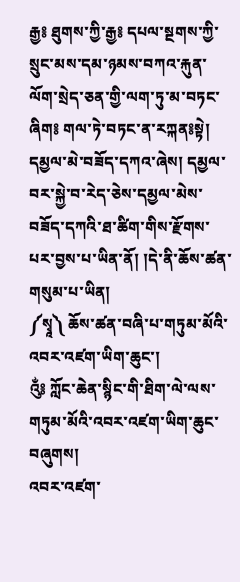རྒྱ༔ ཐུགས་ཀྱི་རྒྱ༔ དཔལ་སྔགས་ཀྱི་སྲུང་མས་དམ་ཉམས་བཀའ་རྐུན་ལོག་སྲེད་ཅན་གྱི་ལག་ཏུ་མ་བཏང་ཞིག༔ གལ་ཏེ་བཏང་ན་རཀྐན༔སྟེ། དམྱལ་མེ་བཟོད་དཀའ་ཞེས། དམྱལ་བར་སྐྱེ་བ་རེད་ཅེས་དམྱལ་མེས་བཟོད་དཀའི་ཐ་ཚིག་གིས་རྫོགས་པར་བྱས་པ་ཡིན་ནོ། །དེ་ནི་ཆོས་ཚན་གསུམ་པ་ཡིན།
༼སྭཱ༽ ཆོས་ཚན་བཞི་པ་གཏུམ་མོའི་འབར་འཛག་ཡིག་ཆུང་།
༃ ཀློང་ཆེན་སྙིང་གི་ཐིག་ལེ་ལས་གཏུམ་མོའི་འབར་འཛག་ཡིག་ཆུང་བཞུགས།
འབར་འཛག་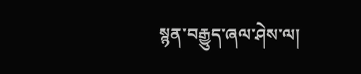སྙན་བརྒྱུད་ཞལ་ཤེས་ལ།